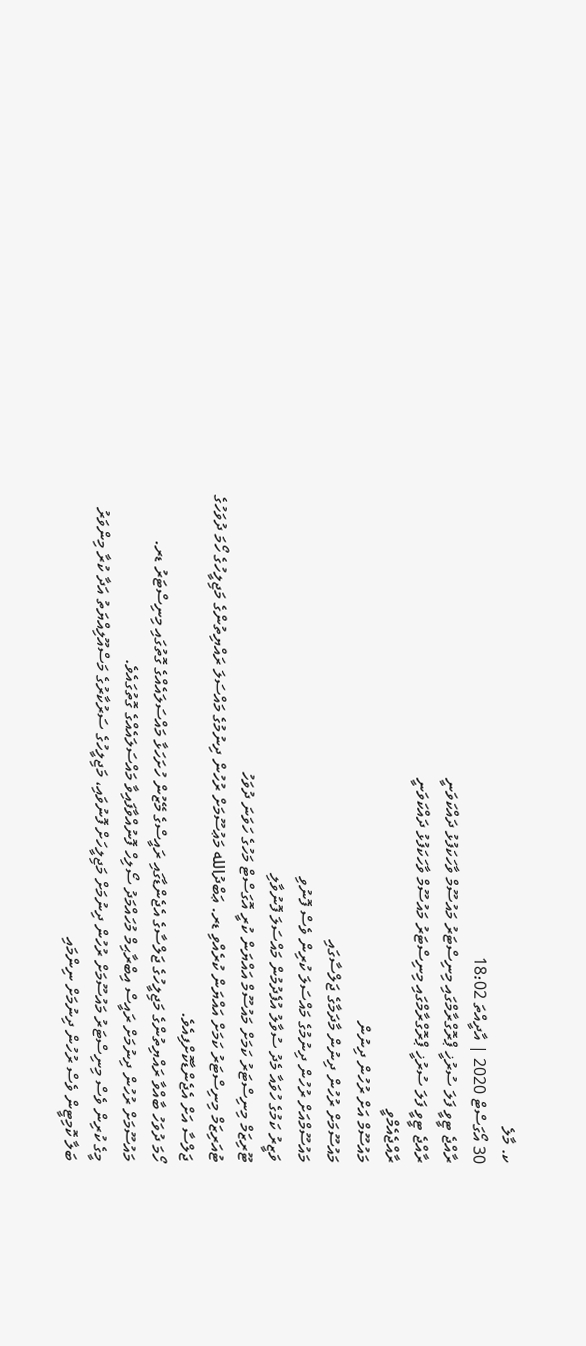ކ. މާލެ
30 އޯގަސްޓް 2020 | އާދީއްތަ 18:02
ރާއްޖެ ޓީވީ ފަލަ ސުރުޚީ ޕްރޮގްރާމްގައި މިނިސްޓަރު މައުސޫމް ވާހަކަފުޅު ދައްކަވަނީ
ރާއްޖެ ޓީވީ ފަލަ ސުރުޚީ ޕްރޮގްރާމްގައި މިނިސްޓަރު މައުސޫމް ވާހަކަފުޅު ދައްކަވަނީ
ރާއްޖެއެމްވީ
މައުސޫމް އަށް ރުހުން ދިނުން
މައުސޫމަށް ރުހުން ދިނުން މާދަމާގެ ޖަލްސާގައި
މައުސޫމްއަށް ރުހުން ދިނުމުގެ މައްސަލަ ކުރިން ވެސް ފޮނުވި
ވަޒީރު ކަމުގެ ހުވައާ މެދު ސުވާލު އުފެދުމުން މައްސަލަ ފޮނުވާލި
ޓޫރިޒަމް މިނިސްޓަރު ކަމަށް މައުސޫމް އައްޔަން ކުރީ އޮގަސްޓް މަހުގެ ހަވަނަ ދުވަހު
ޓުއަރިޒަމް މިނިސްޓަރު ކަމަށް އައްޔަން ކުރެއްވި ޑރ. ޢަބްދުالله މަޢުސޫމަށް ރުހުން ދިނުމުގެ މައްސަލަ ރައްޔިތުންގެ މަޖިލީހުގެ ހޯމަ ދުވަހުގެ ޖަލްސާ އަށް އެޖެންޑާކޮށްފިއެވެ.
ހޯމަ ދުވަހު ބާއްވާ ރައްޔިތުންގެ މަޖިލީހުގެ ޖަލްސާގެ އެޖެންޑާގައި ރައީސްގެ މޭޒުން ހުށަހަޅާ މައްސަލައެއްގެ ގޮތުގައި މިނިސްޓަރު ޑރ. މައުސޫމަށް ރުހުން ދިނުމަށް ރައީސް އިބްރާޙިމް މުހައްމަދު ސޯލިހް ފޮނުއްވާފައިވާ މައްސަލައެއްގެ ގޮތުގައެވެ.
މީގެ ކުރިން ވެސް މިނިސްޓަރު މައުސޫމަށް ރުހުން ދިނުމަށް މަޖިލީހަށް ފޮނުވައި، މަޖިލީހުގެ ސަރުކާރުގެ މަސްއޫލިއްޔަތު އަދާ ކުރާ މިންވަރު ބަލާ ކޮމިޓީން ވެސް ރުހުން ދިނުމަށް ނިންމައި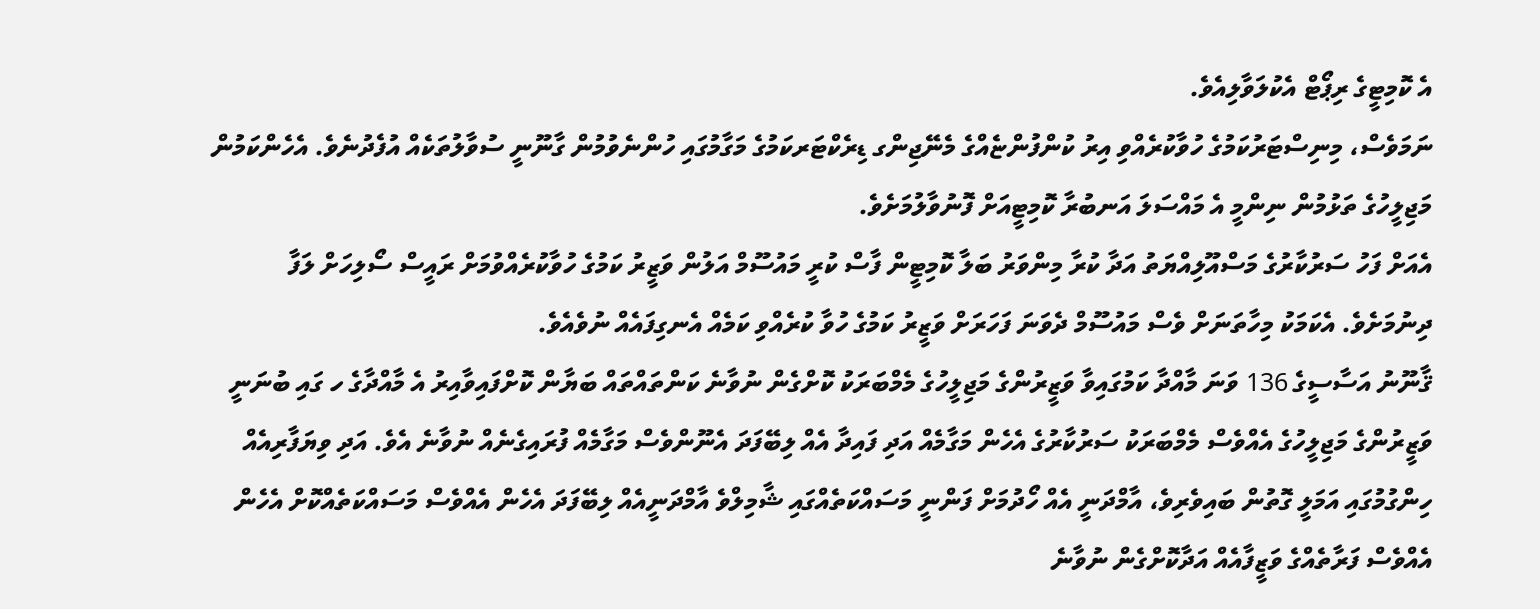އެ ކޮމިޓީގެ ރިޕޯޓް އެކުލަވާލިއެވެ.
ނަމަވެސް، މިނިސްޓަރުކަމުގެ ހުވާކުރެއްވި އިރު ކުންފުންޏެއްގެ މެނޭޖިންގ ޑިރެކްޓަރކަމުގެ މަގާމުގައި ހުންނެވުމުން ގާނޫނީ ސުވާލުތަކެއް އުފެދުނެވެ. އެހެންކަމުން މަޖިލީހުގެ ތަޅުމުން ނިންމީ އެ މައްސަލަ އަނބުރާ ކޮމިޓީއަށް ފޮނުވާލުމަށެވެ.
އެއަށް ފަހު ސަރުކާރުގެ މަސްއޫލިއްޔަތު އަދާ ކުރާ މިންވަރު ބަލާ ކޮމިޓީން ފާސް ކުރީ މައުސޫމް އަލުން ވަޒީރު ކަމުގެ ހުވާކުރެއްވުމަށް ރައީސް ސޯލިހަށް ލަފާ ދިނުމަށެވެ. އެކަމަކު މިހާތަނަށް ވެސް މައުސޫމް ދެވަނަ ފަހަރަށް ވަޒީރު ކަމުގެ ހުވާ ކުރެއްވި ކަމެއް އެނގިފައެއް ނުވެއެވެ.
ޤާނޫނު އަސާސީގެ 136 ވަނަ މާއްދާ ކަމުގައިވާ ވަޒީރުންގެ މަޖިލީހުގެ މެމްބަރަކު ކޮށްގެން ނުވާނެ ކަންތައްތައް ބަޔާން ކޮށްފައިވާއިރު އެ މާއްދާގެ ހ ގައި ބުނަނީ ވަޒީރުންގެ މަޖިލީހުގެ އެއްވެސް މެމްބަރަކު ސަރުކާރުގެ އެހެން މަގާމެއް އަދި ފައިދާ އެއް ލިބޭފަދަ އެނޫންވެސް މަގާމެއް ފުރައިގެނެއް ނުވާނެ އެވެ. އަދި ވިޔަފާރިއެއް ހިންގުމުގައި އަމަލީ ގޮތުން ބައިވެރިވެ، އާމްދަނީ އެއް ހޯދުމަށް ފަންނީ މަސައްކަތެއްގައި ޝާމިލްވެ އާމްދަނީއެއް ލިބޭފަދަ އެހެން އެއްވެސް މަސައްކަތެއްކޮށް އެހެން އެއްވެސް ފަރާތެއްގެ ވަޒީފާއެއް އަދާކޮށްގެން ނުވާނެ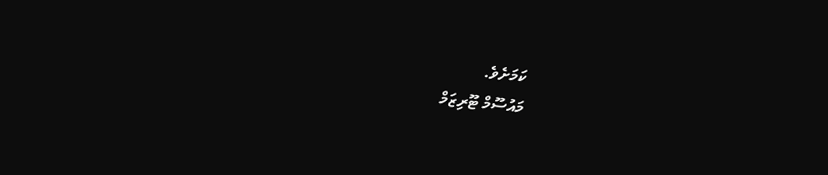ކަމަށެވެ.
މައުސޫމް ޓޫރިޒަމް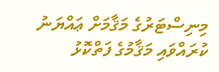މިނިސްޓަރުގެ މަޤާމަށް ޢައްޔަނު ކުރައްވައި މަޤާމުގެ ފަތްކޮޅު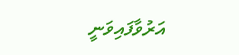އަރުވާފައިވަނީ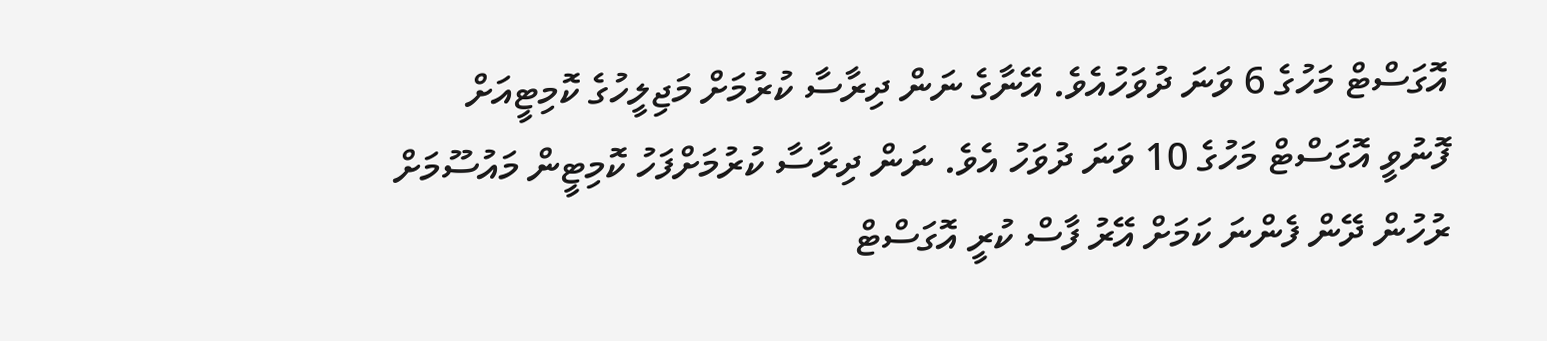އޮގަސްޓް މަހުގެ 6 ވަނަ ދުވަހުއެވެ. އޭނާގެ ނަން ދިރާސާ ކުރުމަށް މަޖިލީހުގެ ކޮމިޓީއަށް ފޮނުވީ އޮގަސްޓް މަހުގެ 10 ވަނަ ދުވަހު އެވެ. ނަން ދިރާސާ ކުރުމަށްފަހު ކޮމިޓީން މައުސޫމަށް ރުހުން ދޭން ފެންނަ ކަމަށް އޭރު ފާސް ކުރީ އޮގަސްޓް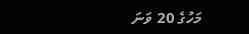މަހުގެ 20 ވަނަ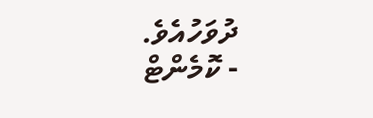ދުވަހުއެވެ.
- ކޮމެންޓް